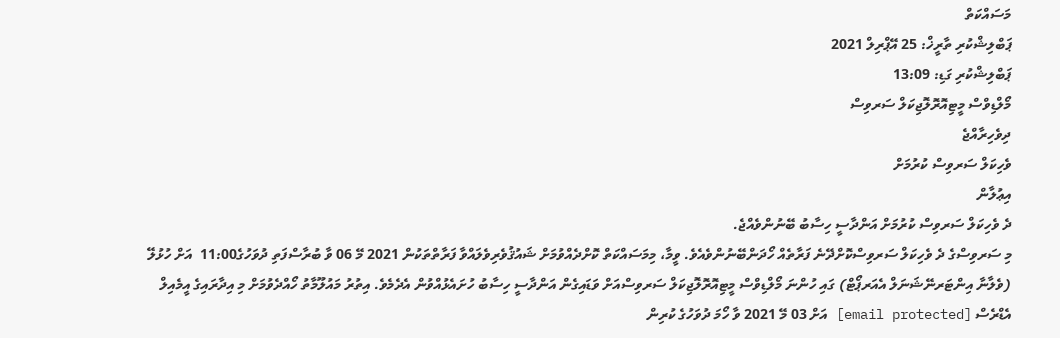މަސައްކަތް
ޕަބްލިޝްކުރި ތާރީޚް: 25 އޭޕްރިލް 2021
ޕަބްލިޝްކުރި ގަޑި: 13:09
މޯލްޑިވްސް މީޓިއޮރޮލޮޖިކަލް ސަރވިސް
ދިވެހިރާއްޖެ
ވެހިކަލް ސަރވިސް ކުރުމަށް
އިޢުލާން
ދެ ވެހިކަލް ސަރވިސް ކުރުމަށް އަންދާސީ ހިސާބު ބޭނުންވެއްޖެ.
މި ސަރވިސްގެ ދެ ވެހިކަލް ސަރވިސްކޮށްދޭނެ ފަރާތެއް ހޯދަންބޭނުންވެއެވެ. ވީމާ، މިމަސައްކަތް ކޮށްދެއްވުމަށް ޝައުޤުވެރިވެލައްވާ ފަރާތްތަކުން 2021 މޭ 06 ވާ ބުރާސްފަތި ދުވަހުގެ11:00  އަށް ހުޅުލޭ  (ވެލާނާ އިންޓަރނޭޝަނަލް އެއަރޕޯޓް) ގައި ހުންނަ މޯލްޑިވްސް މީޓިއޮރޮލޮޖިކަލް ސަރވިސްއަށް ވަޑައިގެން އަންދާސީ ހިސާބު ހުށައެޅުއްވުން އެދެމެވެ. އިތުރު މައުލޫމާތު ހޯއްދެވުމަށް މި އިދާރައިގެ އީމެއިލް އެޑްރެސް [email protected] އަށް 03 މޭ 2021 ވާ ހޯމަ ދުވަހުގެ ކުރިން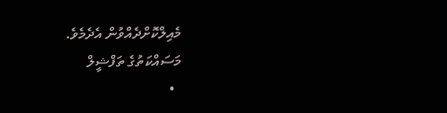މެއިލްކޮށްދެއްވުން އެދެމެވެ.
މަސައްކަތުގެ ތަފްޝީލް
  •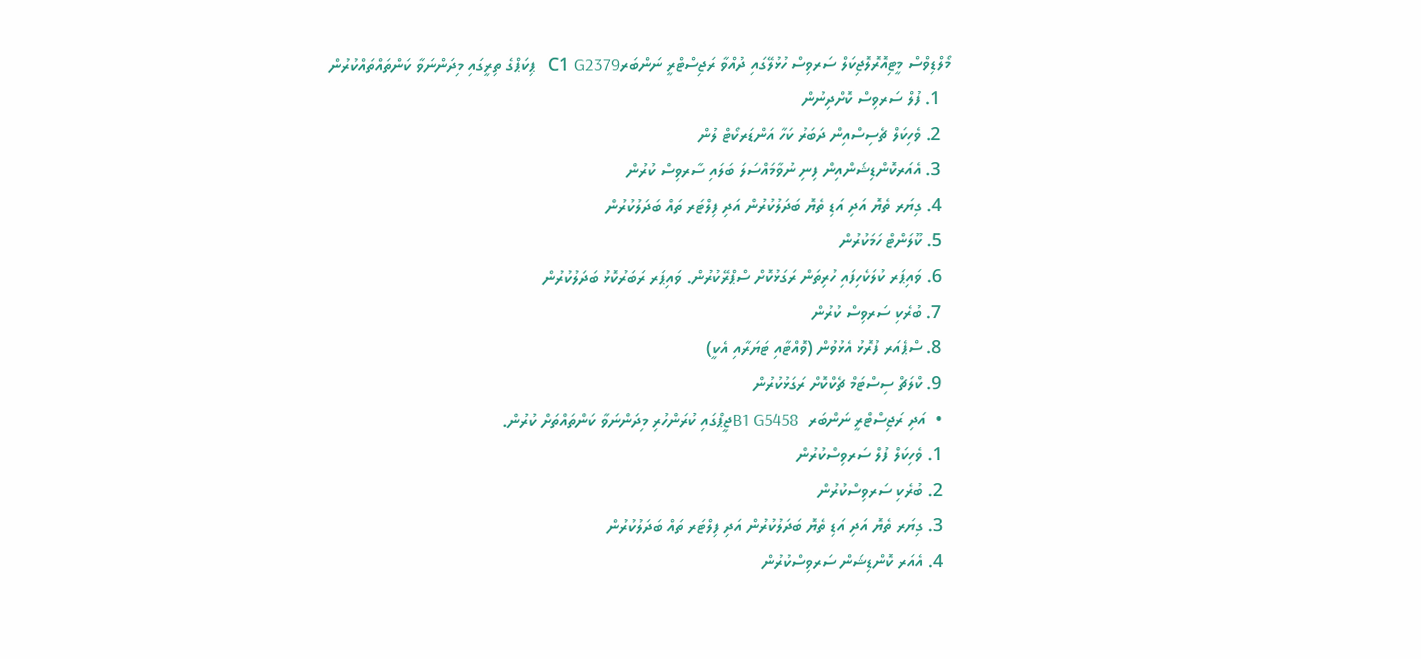މޯލްޑިވްސް މީޓިއޮރޮލޮޖިކަލް ސަރވިސް ހުޅުލޭގައި ދުއްވާ ރަޖިސްޓްރީ ނަންބަރC1 G2379   ޕިކަޕްގެ ތިރީގައި މިދަންނަވާ ކަންތައްތައްކުރުން
  1. ފުލް ސަރވިސް ކޮށްދިނުން
  2. ވެހިކަލް ޗެސިސްއިން ދަބަރު ކަހާ އަންޑަރކޯޓް ލުން
  3. އެއަރކޮންޑިޝަންއިން ފިނި ނުވާމައްސަލަ ބަލައި ސާރވިސް ކުރުން
  4. ގިޔަރ ތެޔޮ އަދި އަޑި ތެޔޮ ބަދަލުކުރުން އަދި ފިލްޓަރ ތައް ބަދަލުކުރުން
  5. ކޫލަންޓް ހަމަކުރުން
  6. ވައިޕަރ ކުލަކެހިފައި ހުރިތަން ރަގަޅުކޮށް ސްޕްރޭކުރުން. ވައިޕަރ ރަބަރުކޮޅު ބަދަލުކުރުން
  7. ބުރެކި ސަރވިސް ކުރުން
  8. ސްޕެއަރ ފުރޮޅު އެޅުވުން (ވޮއްޓާއި ޓަޔަރާއި އެކީ)
  9. ކްލަޗް ސިސްޓަމް ޗެކްކޮށް ރަގަޅުކުރުން
  •  އަދި ރަޖިސްޓްރީ ނަންބަރ  B1 G5458ޖީޕްގައި ކުރަންހުރި މިދަންނަވާ ކަންތައްތަށް ކުރުން.
  1. ވެހިކަލް ފުލް ސަރވިސްކުރުން
  2. ބުރެކި ސަރވިސްކުރުން
  3. ގިޔަރ ތެޔޮ އަދި އަޑި ތެޔޮ ބަދަލުކުރުން އަދި ފިލްޓަރ ތައް ބަދަލުކުރުން
  4. އެއަރ ކޮންޑިޝަން ސަރވިސްކުރުން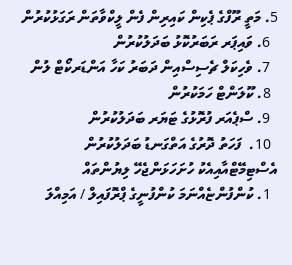5. މަތީ ރޫފްގެ ޕެކިން ކައިރިން ފެން ލީކްވާތަން ރަގަޅުކުރުން
  6. ވައިޕަރ ރަބަރުކޮޅު ބަދަލުކުރުން
  7. ވެހިކަލް ޗެސިސްއިން ދަބަރު ކަހާ އަންޑަރކޯޓް ލުން
  8. ކޫލަންޓް ހަމަކުރުން
  9. ސްޕެއަރ ފުރޮޅުގެ ޓަޔަރ ބަދަލުކުރުން
  10.  ފަހަތު ދޮރުގެ އަތްގަނޑު ބަދަލުކުރުން
އެސްޓިމޭޓްއާއިއެކު ހުށަހަޅަންޖެހޭ ލިޔުންތައް
  1. ކުންފުންޏެއްނަމަ ކުންފުނީގެ ޕްރޮފައިލް / އަމިއްލަ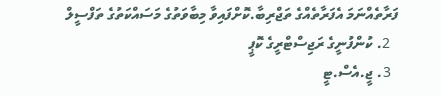ފަރާތެއްނަމަ އެފަރާތެއްގެ ތަޖްރިބާ.ކޮށްފައިވާ މިބާވަތުގެ މަސައްކަތުގެ ތަފްސީލް
  2. ކުންފުނީގެ ރަޖިސްޓްރީގެ ކޮޕީ
  3. ޖީ.އެސް.ޓީ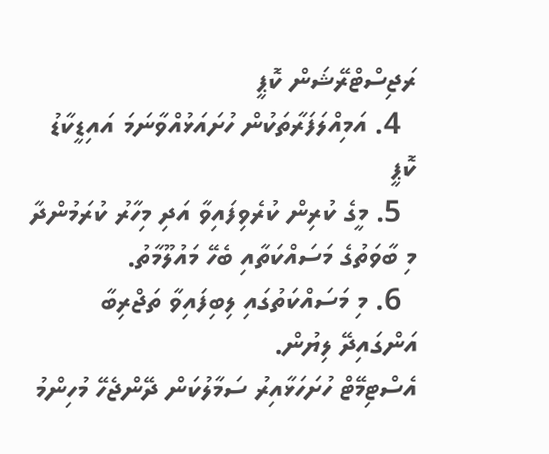ރަޖިސްޓްރޭޝަން ކޮޕީ
  4. އަމިއްލަފަރާތަކުން ހުށައަޅުއްވާނަމަ އައިޑީކާޑު ކޮޕީ
  5. މީގެ ކުރިން ކުރެވިފައިވާ އަދި މިހާރު ކުރަމުންދާ މި ބާވަތުގެ މަސައްކަތާއި ބެހޭ މައުލޫމާތު.
  6. މި މަސައްކަތުގައި ލިބިފައިވާ ތަޖްރިބާ އަންގައިދޭ ލިޔުން.
އެސްޓިމޭޓް ހުށަހަޅާއިރު ސަމާލުކަން ދޭންޖެހޭ މުހިންމު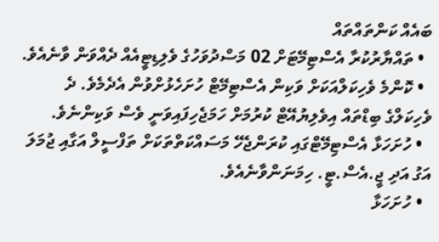ބައެއް ކަންތައްތައް
  • ތައްޔާރުކުރާ އެސްޓިމޭޓަށް 02 މަސްދުވަހުގެ ވެލިޑިޓީއެއް ދެއްވަން ވާނެއެވެ.
  • ކޮންމެ ވެހިކަލްއަކަށް ވަކިން އެސްޓިމޭޓް ހުށަހެޅުށްވުން އެދެމެވެ. ދެ ވެހިކަލްގެ ބިޑްތައް އިވެލިޔުއޭޓް ކުރުމަށް ހަމަޖެހިފައިވަނީ ވެސް ވަކިންނެވެ.
  • ހުށަހަޅާ އެސްޓިމޭޓްގައި ކުރަންޖެހޭ މަސައްކަތްތަކަށް ތަފްސީލް އަގާއި ޖުމަލަ އަގު އަދި ޖީ.އެސް.ޓީ. ހިމަނަންވާނެއެވެ.
  • ހުށަހަޅާ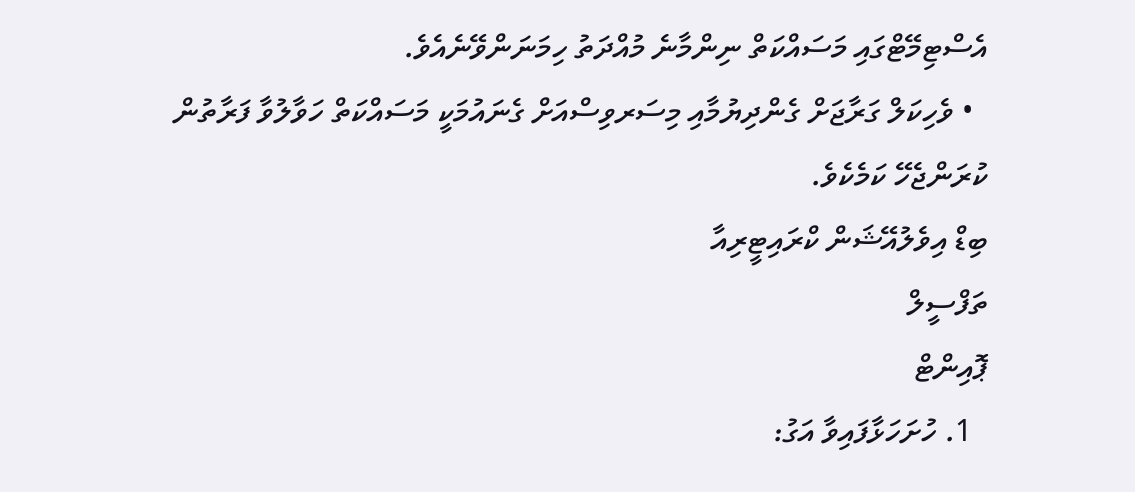އެސްޓިމޭޓްގައި މަސައްކަތް ނިންމާނެ މުއްދަތު ހިމަނަންވޭނެއެވެ.
  • ވެހިކަލް ގަރާޖަށް ގެންދިޔުމާއި މިސަރވިސްއަށް ގެނައުމަކީ މަސައްކަތް ހަވާލުވާ ފަރާތުން ކުރަންޖެހޭ ކަމެކެވެ.
ބިޑް އިވެލުއޭޝަން ކްރައިޓީރިއާ
ތަފްސީލް
ޕޮއިންޓް
  1. ހުށަހަޅާފައިވާ އަގު: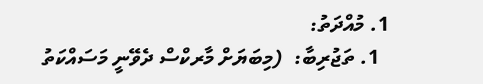1. މުއްދަތު:
  1. ތަޖުރިބާ:  (މިބަޔަށް މާރކްސް ދެވޭނީ މަސައްކަތު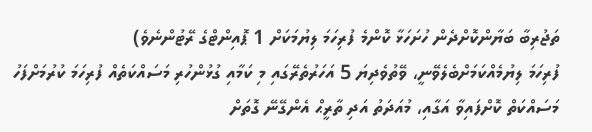ތަޖުރިބާ ބަޔާންކޮށްދެން ހުށަހަޅާ ކޮންމެ ފުރިހަމަ ލިޔުމަކަށް 1 ޕޮއިންޓްގެ ރޭޓުންނެވެ)
ފުރިހަމަ ލިޔުމެއްކަމަށްބެލެވޭނީ، ވޭތުވެދިޔަ 5 އަހަރުތެރޭގައި މި ކަމާއި ގުޅުންހުރި މަސައްކަތެއް ފުރިހަމަ ކުރުމަށްފަހު މަސައްކަތް ކޮށްފައިވާ އަގާއި، މުއަދަތު އަދި ތާރީޙް އެންގޭނޭ ގޮތަށް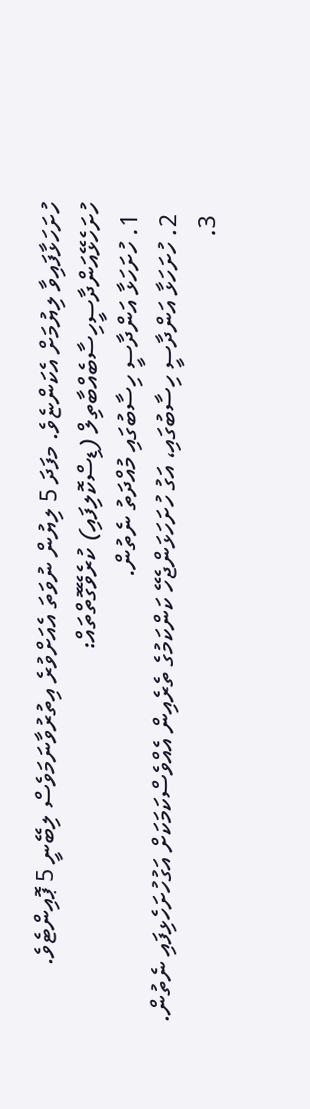ހުށަހަޅާފައިވާ ލިޔުމަށް އެކަންޏެވެ. މފަދަ 5 ލިޔުން ނުވަތަ އެއަށްވުރެ އިތުރުވާނަމަވެސް ލިބޭނީ 5 ޕޮއިންޓެވެ.
ހުށަހެޅޭއަންދާސީހިސާބެއްބާތިލް (ޑިސްކޮލިފައި) ކުރެވޭގޮތްތައް:
  1. ހުށަހަޅާ އަންދާސީ ހިސާބުގައި މުއްދަތު ނެތުން.
  2. ހުށަހަޅާ އަންދާސީ ހިސާބުގައި، އަގު ހުށަހަޅަންޖެހޭ ކަންކަމުގެ ތެރެއިން އެއްވެސްކަމަކަށް އަގުހުށަހެޅިފައި ނެތުން.
  3.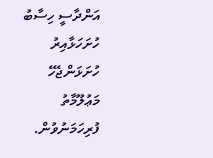އަންދާސީ ހިސާބު ހުށަހަޅާއިރު ހުށަޅަންޖެހޭ މަޢުލޫމާތު ފުރިހަމަނުވުން.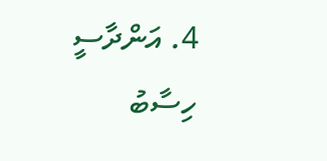4. އަންދާސީ ހިސާބު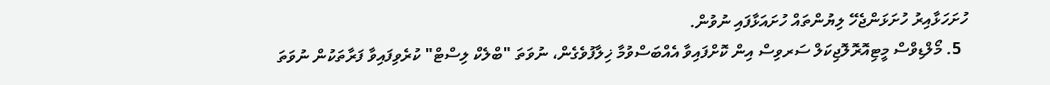ހުށަހަޅާއިރު ހުށަޅަންޖެހޭ ލިޔުންތައް ހުށައަޅާފައި ނުވުން.
  5. މޯލްޑިވްސް މީޓިއޮރޮލޮޖިކަލް ސަރވިސް އިން ކޮށްފައިވާ އެއްބަސްވުމާ ޚިލާފުވެގެން، ނުވަތަ "ބްލެކް ލިސްޓް" ކުރެވިފައިވާ ފަރާތަކުން ނުވަތަ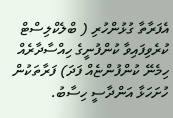އެފަރާތާ ގުޅުންހުރި ( ބްލެކްލިސްޓް ކުރެވިފައިވާ ކުންފުނީގެ ހިއްސާދާރެއް ހިމެނޭ ކުންފުންޏެއް ފަދަ) ފަރާތަކުން ހުށަހަޅާ އަންދާސީ ހިސާބު.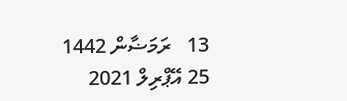13   ރަމަޟާން 1442
25 އޭޕްރިލް 2021